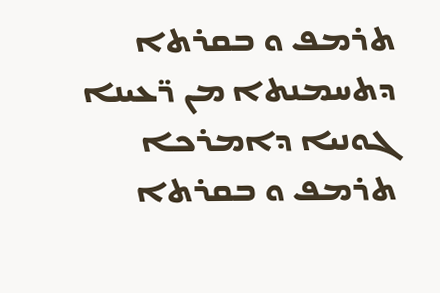ܬܪܡܦ ܘ ܒܩܪܬܐ ܕܬܚܡܢܬܐ ܡܢ ܪ̈ܥܝܢܐ ܓܘܢܝܐ ܕܐܡܪܟܐ
ܬܪܡܦ ܘ ܒܩܪܬܐ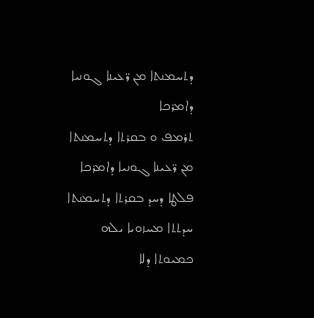ܕܬܚܡܢܬܐ ܡܢ ܪ̈ܥܝܢܐ ܓܘܢܝܐ ܕܐܡܪܟܐ
ܬܪܡܦ ܘ ܒܩܪܬܐ ܕܬܚܡܢܬܐ ܡܢ ܪ̈ܥܝܢܐ ܓܘܢܝܐ ܕܐܡܪܟܐ
ܦܠܛܐ ܕܚܕ ܒܩܪܬܐ ܕܬܚܡܢܬܐ ܚܕܬܬܐ ܡܚܙܘܝܐ ܝܠܗ ܟܡܝܘܬܐ ܕܠܐ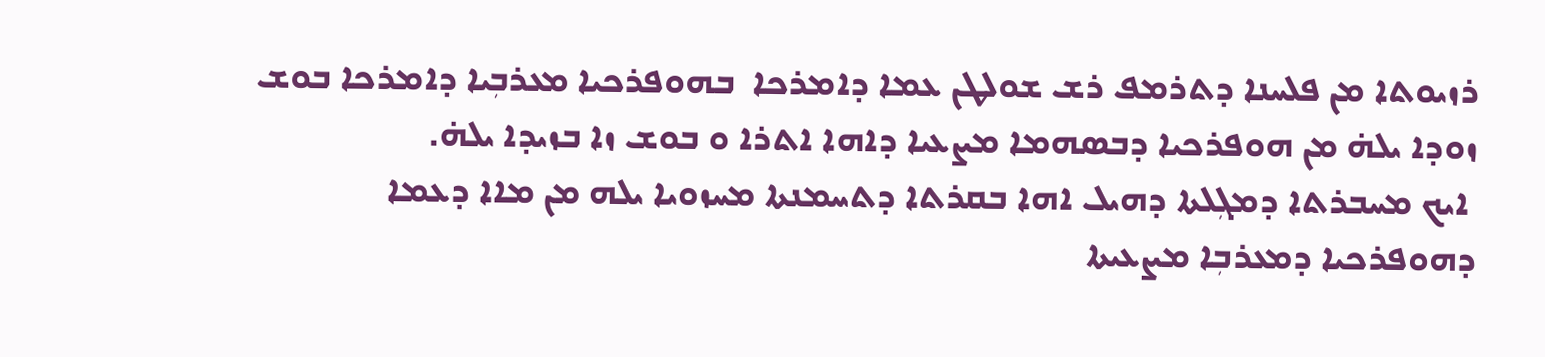ܪܙܝܘܬܐ ܡܢ ܦܠܚܢܐ ܕܬܪܡܦ ܪܫ ܫܘܠܛܢ ܥܡܐ ܕܐܡܪܟܐ  ܒܗܘܦܪܟܝܐ ܡܥܪܒܼܝܐ ܕܐܡܪܟܐ ܒܘܫ ܙܘܕܐ ܝܠܗ̇ ܡܢ ܗܘܦܪܟܝܐ ܕܒܣܗܡܐ ܡܨܥܝܐ ܕܐܗܐ ܐܬܪܐ ܘ ܒܘܫ ܙܐ ܒܙܝܕܐ ܝܠܗ̇.
 ܐܝܟ ܡܚܒܪܬܐ ܕܡܓܼܠܬܐ ܕܗܝܠ ܐܗܐ ܒܩܪܬܐ ܕܬܚܡܢܬܐ ܡܚܙܘܝܐ ܝܠܗ ܡܢ ܡܐܐ ܕܥܡܐ ܕܗܘܦܪܟܝܐ ܕܡܥܪܒܼܐ ܡܨܥܝܬܐ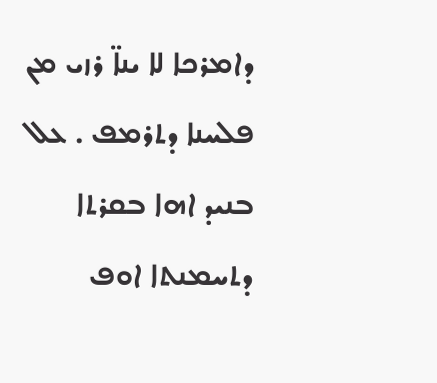ܕܐܡܪܟܐ ܠܐ ܝܢܐ̈ ܪܙܝ ܡܢ ܦܠܚܢܐ ܕܬܪܡܦ . ܥܠ ܒܢܝܕ ܐܗܐ ܒܩܪܬܐ ܕܬܚܡܢܬܐ ܐܘܦ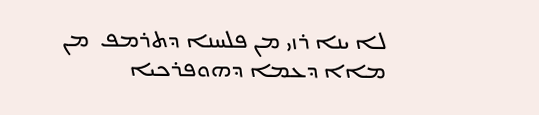ܠܐ ܝܢܐ ܪܙܝ ܡܢ ܦܠܚܢܐ ܕܬܪܡܦ  ܡܢ ܡܐܐ ܕܥܡܐ ܕܗܘܦܪܟܝܐ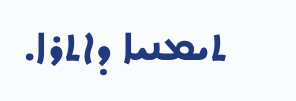ܬܝܡܢܝܐ ܕܐܬܪܐ.